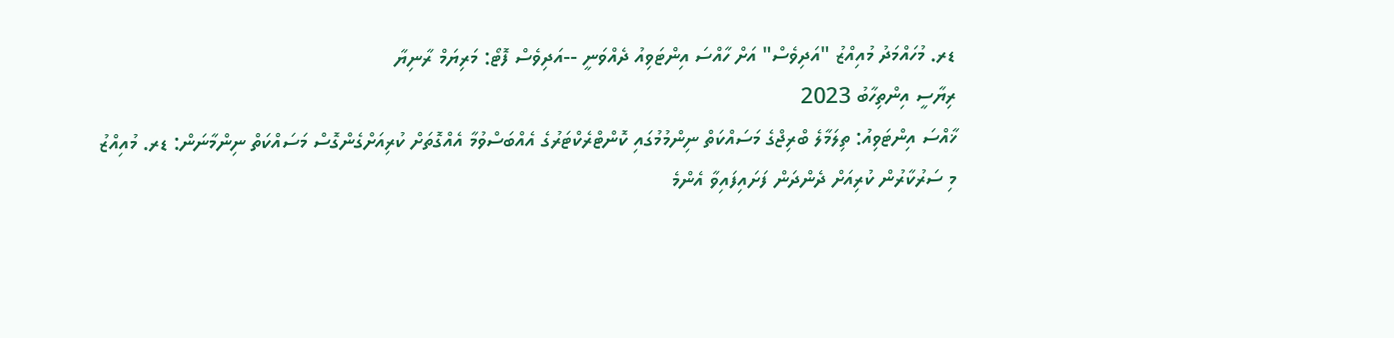ޑރ. މުހައްމަދު މުއިއްޒު "އަދިވެސް" އަށް ހާއްސަ އިންޓަވިއު ދެއްވަނީ --އަދިވެސް ފޮޓޯ: މަރިޔަމް ރާނިޔާ
ރިޔާސީ އިންތިހާބު 2023
ޚާއްސަ އިންޓަވިއު: ތިލަމާލެ ބްރިޖްގެ މަސައްކަތް ނިންމުމުގައި ކޮންޓްރެކްޓަރުގެ އެއްބަސްވުމާ އެއްގޮތަށް ކުރިއަށްގެންގޮސް މަސައްކަތް ނިންމާނަން: ޑރ. މުއިއްޒު
މި ސަރުކާރުން ކުރިއަށް ދެންދަން ފަށައިފައިވާ އެންމެ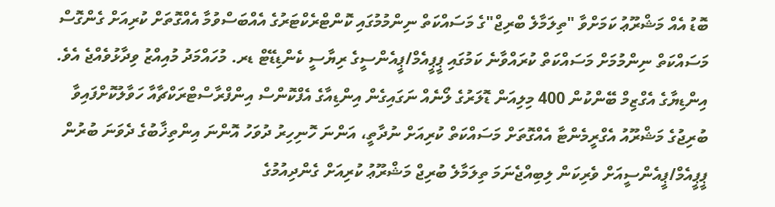ބޮޑު އެއް މަޝްރޫޢު ކަމަށްވާ "ތިލަމާލެ ބްރިޖް"ގެ މަސައްކަތް ނިންމުމުގައި ކޮންޓްރެކްޓަރުގެ އެއްބަސްވުމާ އެއްގޮތަށް ކުރިއަށް ގެންގޮސް މަސައްކަތް ނިންމުމަށް މަސައްކަތް ކުރައްވާނެ ކަމުގައި ޕީޕީއެމް/ޕީއެންސީގެ ރިޔާސީ ކެންޑިޑޭޓް ޑރ. މުހައްމަދު މުއިއްޒު ވިދާޅުވެއްޖެ އެވެ.
އިންޑިޔާގެ އެގްޒިމް ބޭންކުން 400 މިލިއަން ޑޮލަރުގެ ލޯނެއް ނަގައިގެން އިންޑިއާގެ އެފްކޮންސް އިންފްރާސްޓްރަކްޗާއާ ހަވާލުކޮށްފައިވާ ބުރިޖުގެ މަޝްރޫއު އެގްރީމެންޓާ އެއްގޮތަށް މަސައްކަތް ކުރިއަށް ނުދާތީ، އަންނަ ހޮނިހިރު ދުވަހު އޮންނަ އިންތިޚާބުގެ ދެވަނަ ބުރުން ޕީޕީއެމް/ޕީއެންސީއަށް ވެރިކަން ލިބިއްޖެނަމަ ތިލަމާލެ ބުރިޖް މަޝްރޫޢު ކުރިއަށް ގެންދިއުމުގެ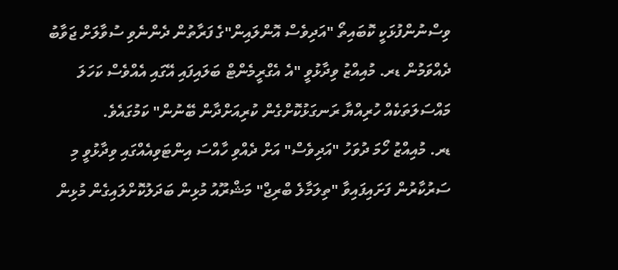ވިސްނުންފުޅަކީ ކޮބައިތޯ "އަދިވެސް އޮންލައިން"ގެ ފަރާތުން ދެންނެވި ސުވާލަށް ޖަވާބު ދެއްވަމުން ޑރ. މުއިއްޒު ވިދާޅުވީ "އެ އެގްރީމެންޓް ބަލައިފައި އޭގައި އެއްވެސް ކަހަލަ މައްސަލަތަކެއް ހުރިއްޔާ ރަނގަޅުކޮށްގެން ކުރިއަށްދާން ބޭނުން" ކަމުގައެވެ.
ޑރ. މުއިއްޒު ހޯމަ ދުވަހު "އަދިވެސް" އަށް ދެއްވި ހާއްސަ އިންޓަވިއެއްގައި ވިދާޅުވީ މި ސަރުކާރުން ފަށައިފައިވާ "ތިލަމާލެ ބްރިޖް" މަޝްރޫއު މުޅިން ބަދަލުކޮށްލައިގެން މުޅިން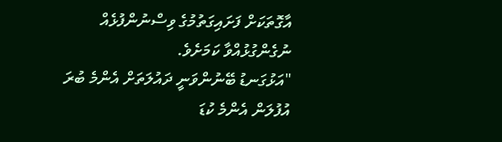އާގޮތަކަށް ފަށައިގަތުމުގެ ވިސްނުންފުޅެއް ނުގެންގުޅުއްވާ ކަމަށެވެ.
"އަޅުގަނޑު ބޭނުންވަނީ ދައުލަތަށް އެންމެ ބުރަ އުފުލަން އެންމެ ކުޑަ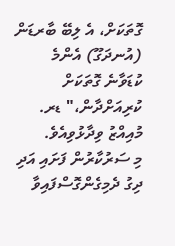ގޮތަކަށް، އެ ލިބޭ ބާރޑަން (އުނދަގޫ) އެންމެ ކުޑަވާނެ ގޮތަކަށް ކުރިއަށްދާން،" ޑރ. މުއިއްޒު ވިދާޅުވިއެވެ.
މި ސަރުކާރުން ފަށައި އަދި ދިގު ދެމިގެންގޮސްފައިވާ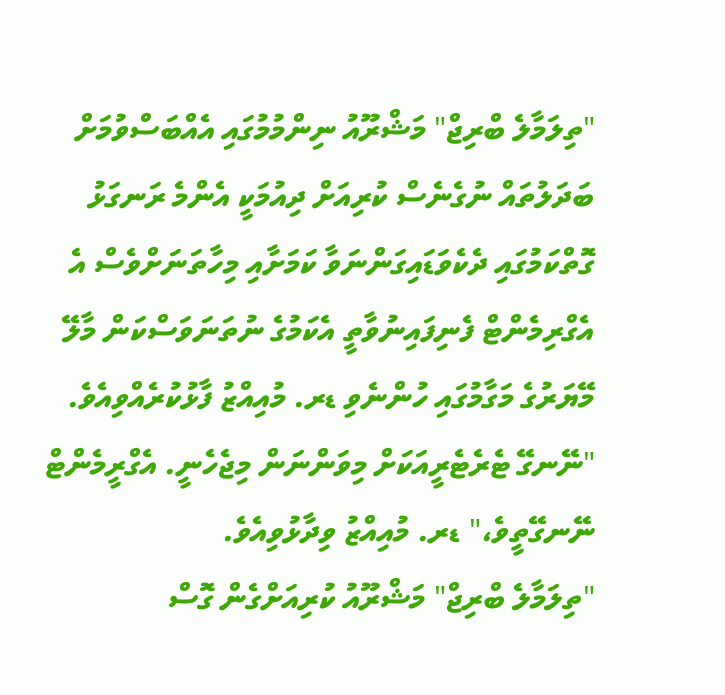"ތިލަމާލެ ބްރިޖް" މަޝްރޫއު ނިންމުމުގައި އެއްބަސްވުމަށް ބަދަލުތައް ނުގެނެސް ކުރިއަށް ދިއުމަކީ އެންމެ ރަނގަޅު ގޮތްކަމުގައި ދެކެވަޑައިގަންނަވާ ކަމަށާއި މިހާތަނަށްވެސް އެ އެގްރިމެންޓް ފެނިފައިނުވާތީ އެކަމުގެ ނުތަނަވަސްކަން މާލޭ މޭޔަރުގެ މަގާމުގައި ހުންނެވި ޑރ. މުއިއްޒު ފާޅުކުރެއްވިއެވެ.
"ނޭނގޭ ޓެރެޓެރީއަކަށް މިވަންނަން މިޖެހެނީ. އެގްރީމެންޓް ނޭނގޭތީވެ،" ޑރ. މުއިއްޒު ވިދާޅުވިއެވެ.
"ތިލަމާލެ ބްރިޖް" މަޝްރޫއު ކުރިއަށްގެން ގޮސް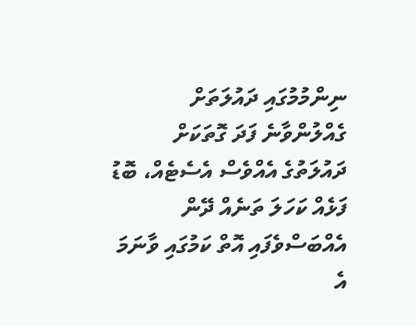ނިންމުމުގައި ދައުލަތަށް ގެއްލުންވާނެ ފަދަ ގޮތަކަށް ދައުލަތުގެ އެއްވެސް އެސެޓެއް، ބޮޑު ފަޅެއް ކަހަލަ ތަނެއް ދޭން އެއްބަސްވެފައި އޮތް ކަމުގައި ވާނަމަ އެ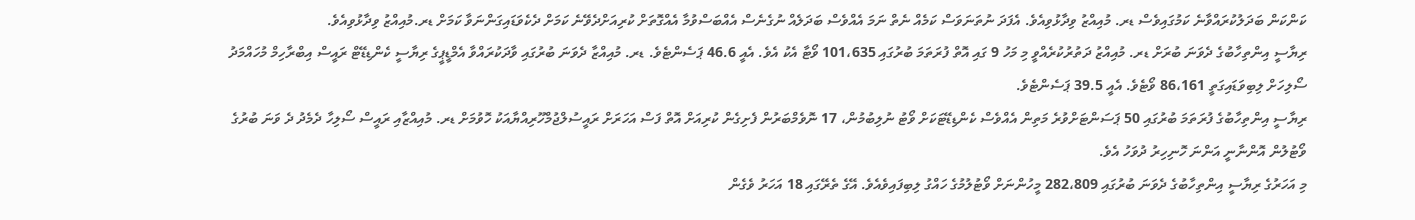ކަންކަން ބަދަލުކުރައްވާނެ ކަމުގައިވެސް ޑރ. މުއިއްޒު ވިދާޅުވިއެވެ. އެފަދަ ނުތަނަވަސް ކަމެއް ނެތް ނަމަ އެއްވެސް ބަދަލެއް ނުގެނެސް އެއްބަސްވުމާ އެއްގޮތަށް ކުރިއަށްދެވޭނެ ކަމަށް ދެކެވަޑައިގަންނަވާ ކަމަށް ޑރ.މުއިއްޒު ވިދާޅުވިއެވެ.
ރިޔާސީ އިންތިހާބުގެ ދެވަނަ ބުރަށް ޑރ. މުއިއްޒު ދަތުރުކުރެއްވީ މި މަހު 9 ގައި އޮތް ފުރަތަމަ ބުރުގައި 101،635 ވޯޓާ އެކު އެވެ. އެއީ 46.6 ޕަސެންޓެވެ. ޑރ. މުއިއްޒާ ދެވަނަ ބުރުގައި ވާދަކުރައްވާ އެމްޑީޕީގެ ރިޔާސީ ކެންޑިޑޭޓް ރައީސް އިބްރާހިމް މުހައްމަދު ސޯލިހަށް ލިބިވަޑައިގަތީ 86،161 ވޯޓެވެ. އެއީ 39.5 ޕަސެންޓެވެ.
ރިޔާސީ އިންތިހާބުގެ ފުރަތަމަ ބުރުގައި 50 ޕަސަންޓަށްވުރެ މަތިން އެއްވެސް ކެންޑިޑޭޓަކަށް ވޯޓު ނުލިބުމުން، 17 ނޮވެމްބަރުން ފެށިގެން ކުރިއަށް އޮތް ފަސް އަހަރަށް ރައީސުލްޖުމްހޫރިއްޔާއަކު ހޮވުމަށް ޑރ. މުއިއްޒާއި ރައީސް ސޯލިހާ ދެމެދު ދެ ވަނަ ބުރުގެ ވޯޓުލުން އޮންނާނީ އަންނަ ހޮނިހިރު ދުވަހު އެވެ.
މި އަހަރުގެ ރިޔާސީ އިންތިހާބުގެ ދެވަނަ ބުރުގައި 282،809 މީހުންނަށް ވޯޓުލުމުގެ ހައްގު ލިބިފައިވެއެވެ. އޭގެ ތެރޭގައި 18 އަހަރު ވެގެން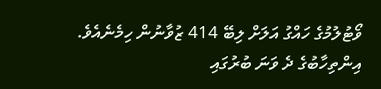ވޯޓުލުމުގެ ހައްގު އަލަށް ލިބޭ 414 ޒުވާނުން ހިމެނެއެވެ.
އިންތިހާބުގެ ދެ ވަނަ ބުރުގައި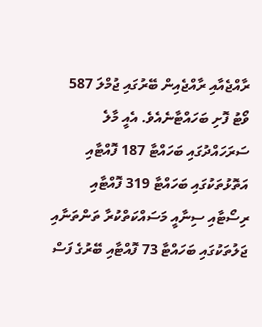ރާއްޖެއާއި ރާއްޖެއިން ބޭރުގައި ޖުމްލަ 587 ވޯޓު ފޮށި ބަހައްޓާނެއެވެ. އެއީ މާލެ ސަރަހައްދުގައި ބަހައްޓާ 187 ފޮއްޓާއި އަތޮޅުތަކުގައި ބަހައްޓާ 319 ފޮއްޓާއި ރިސޯޓާއި ސިނާއީ މަސައްކަތްކުރާ ތަންތަނާއި ޖަލުތަކުގައި ބަހައްޓާ 73 ފޮއްޓާއި ބޭރުގެ ފަސް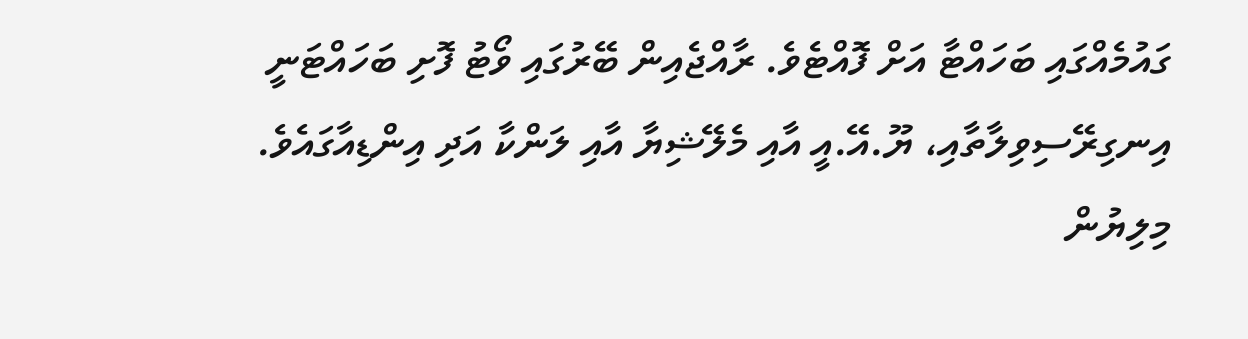ގައުމެއްގައި ބަހައްޓާ އަށް ފޮއްޓެވެ. ރާއްޖެއިން ބޭރުގައި ވޯޓު ފޮށި ބަހައްޓަނީ އިނގިރޭސިވިލާތާއި، ޔޫ.އޭ.އީ އާއި މެލޭޝިޔާ އާއި ލަންކާ އަދި އިންޑިއާގައެވެ.
މިލިޔުން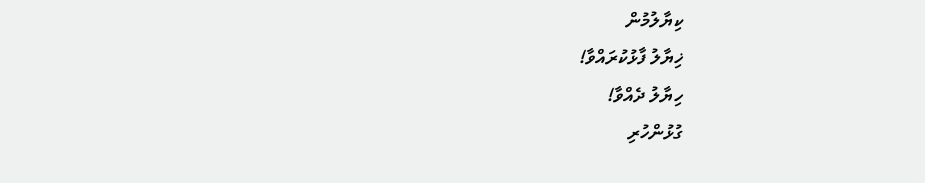ކިޔާލުމުން
ޚިޔާލު ފާޅުކުރައްވާ!
ހިޔާލު ދެއްވާ!
ގުޅުންހުރި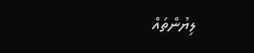ލިޔުންތައް